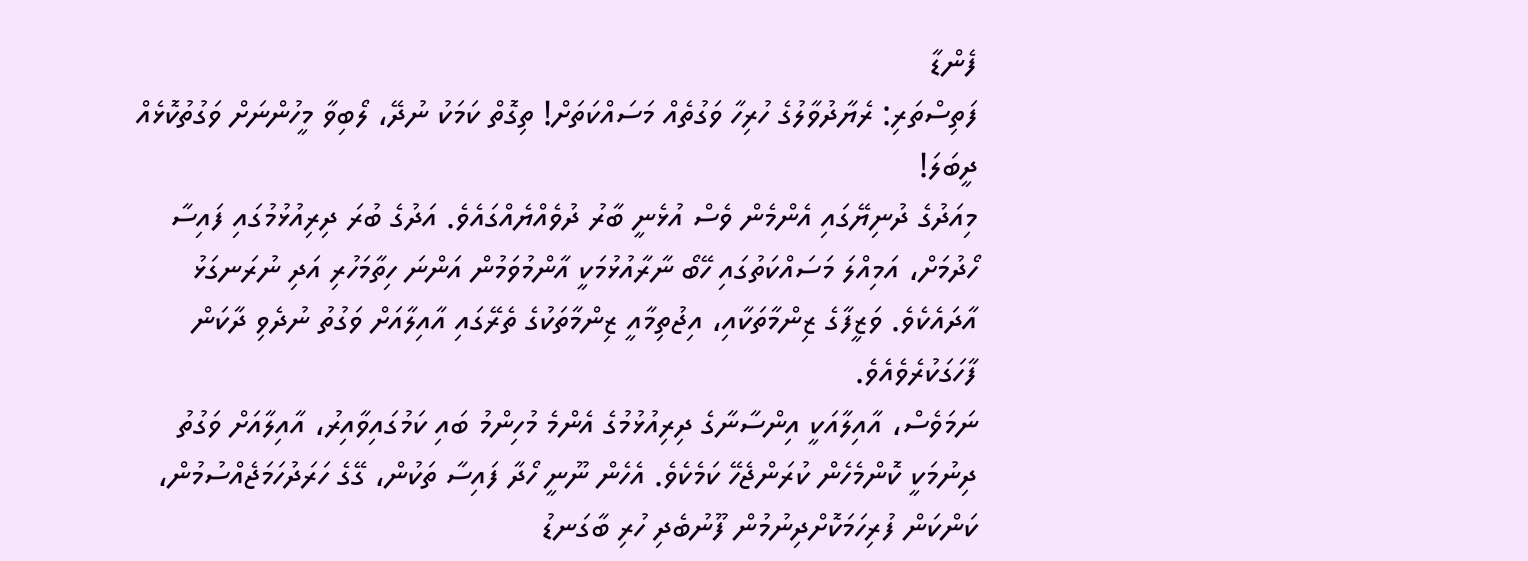ފެންޑާ
ފަތިސްތަރި: ރެޔާދުވާލުގެ ހުރިހާ ވަގުތެއް މަސައްކަތަށް! ތިގޮތް ކަމަކު ނުދޭ، ލޯބިވާ މީހުންނަށް ވަގުތުކޮޅެއް ދީބަލަ!
މިއަދުގެ ދުނިޔޭގައި އެންމެން ވެސް އުޅެނީ ބާރު ދުވެއްޔެއްގައެވެ. އަދުގެ ބުރަ ދިރިއުޅުމުގައި ފައިސާ ހޯދުމަށް، އަމިއްލަ މަސައްކަތުގައި ހޭބޯ ނާރާއުޅުމަކީ އާންމުވަމުން އަންނަ ހިތާމަހުރި އަދި ނުރަނގަޅު އާދައެކެވެ. ވަޒީފާގެ ޒިންމާތަކާއި، އިޖުތިމާއީ ޒިންމާތަކުގެ ތެރޭގައި އާއިލާއަށް ވަގުތު ނުދެވި ދާކަން ފާހަގަކުރެވެއެވެ.
ނަމަވެސް، އާއިލާއަކީ އިންސާނާގެ ދިރިއުޅުމުގެ އެންމެ މުހިންމު ބައި ކަމުގައިވާއިރު، އާއިލާއަށް ވަގުތު ދިނުމަކީ ކޮންމެހެން ކުރަންޖެހޭ ކަމެކެވެ. އެހެން ނޫނީ ހޯދާ ފައިސާ ތަކުން، ގޭގެ ހަރަދުހަމަޖެއްސުމުން، ކަންކަން ފުރިހަމަކޮށްދިނުމުން ފޫނުބެދި ހުރި ބާގަނޑު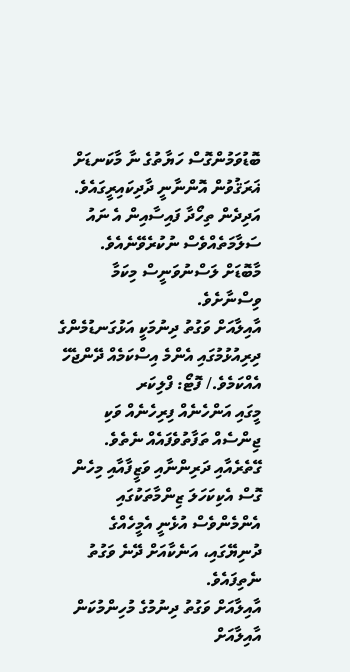ބޮޑުވަމުންގޮސް ހަޔާތުގެ ނާ މާކަނޑަށް ޣަރަޤުވުން އޮންނާނީ ދާދިކައިރީގައެވެ. އަދިދެން ތިހޯދާ ފައިސާއިން އެ ނައު ސަލާމަތެއްވެސް ނުކުރެވޭނެއެވެ.
މާބޮޑަށް ލަސްނުވަނީސް މިކަމާ ވިސްނާށެވެ.
އާއިލާއަށް ވަގުތު ދިނުމަކީ އަޅުގަނޑުމެންގެ ދިރިއުޅުމުގައި އެންމެ އިސްކަމެއް ދޭންޖެހޭ އެއްކަމެވެ./ ފޮޓޯ: ފްލިކަރ
މީގައި އަންހެނެއް ފިރިހެނެއް ވަކި ޖިންސެއް ތަފާތުވެފައެއް ނެތެވެ. ގޭތެރެއާއި ދަރިންނާއި ވަޒީފާއާއި މިހެން ގޮސް އެކިކަހަލަ ޒިންމާތަކުގައި އެންމެންވެސް އުޅެނީ އެމީހެއްގެ ދުނިޔޭގައި، އަނެކާއަށް ދޭނެ ވަގުތު ނެތިފައެވެ.
އާއިލާއަށް ވަގުތު ދިނުމުގެ މުހިންމުކަން
އާއިލާއަށް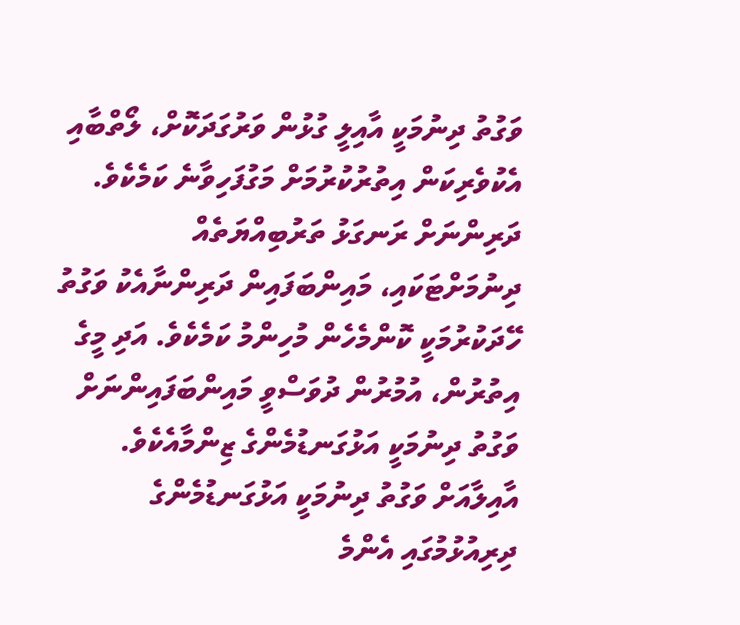ވަގުތު ދިނުމަކީ އާއިލީ ގުޅުން ވަރުގަދަކޮށް، ލޯތްބާއި އެކުވެރިކަން އިތުރުކުރުމަށް މަގުފަހިވާނެ ކަމެކެވެ. ދަރިންނަށް ރަނގަޅު ތަރުބިއްޔަތެއް ދިނުމަށްޓަކައި، މައިންބަފައިން ދަރިންނާއެކު ވަގުތު ހޭދަކުރުމަކީ ކޮންމެހެން މުހިންމު ކަމެކެވެ. އަދި މީގެ އިތުރުން، އުމުރުން ދުވަސްވީ މައިންބަފައިންނަށް ވަގުތު ދިނުމަކީ އަޅުގަނޑުމެންގެ ޒިންމާއެކެވެ.
އާއިލާއަށް ވަގުތު ދިނުމަކީ އަޅުގަނޑުމެންގެ ދިރިއުޅުމުގައި އެންމެ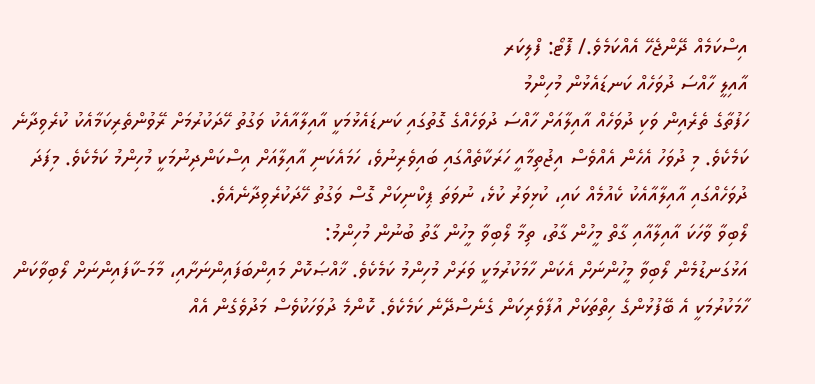އިސްކަމެއް ދޭންޖެހޭ އެއްކަމެވެ./ ފޮޓޯ: ފްލިކަރ
އާއިލީ ހާއްސަ ދުވަހެއް ކަނޑައެޅުން މުހިންމު
ހަފުތާގެ ތެރެއިން ވަކި ދުވަހެއް އާއިލާއަށް ހާއްސަ ދުވަހެއްގެ ގޮތުގައި ކަނޑައެޅުމަކީ އާއިލާއާއެކު ވަގުތު ހޭދަކުރުމަށް ރޭވުންތެރިކަމާއެކު ކުރެވިދާނެ ކަމެކެވެ. މި ދުވަހު އެހެން އެއްވެސް އިޖުތިމާއީ ހަރަކާތެއްގައި ބައިވެރިނުވެ، ހަމައެކަނި އާއިލާއަށް އިސްކަންދިނުމަކީ މުހިންމު ކަމެކެވެ. މިފަދަ ދުވަހެއްގައި އާއިލާއާއެކު ކެއުމެއް ކައި، ކުޅިވަރު ކުޅެ، ނުވަތަ ޕިކްނިކަށް ގޮސް ވަގުތު ހޭދަކުރެވިދާނެއެވެ.
ލޯބިވާ ވާހަކަ އާއިލާއާއި ގާތް މީހުން ގާތު، ތިމާ ލޯބިވާ މީހުން ގާތު ބުނުން މުހިންމު:
އަޅުގަނޑުމެން ލޯބިވާ މީހުންނަށް އެކަން ހާމަކުރުމަކީ ވަރަށް މުހިންމު ކަމެކެވެ. ޚާއްޞަކޮށް މައިންބަފައިންނަށާއި، މާމަ-ކާފައިންނަށް ލޯބިވާކަން ހާމަކުރުމަކީ އެ ބޭފުޅުންގެ ހިތްތަކަށް އުފާވެރިކަން ގެނެސްދޭނެ ކަމެކެވެ. ކޮންމެ ދުވަހަކުވެސް މަދުވެގެން އެއް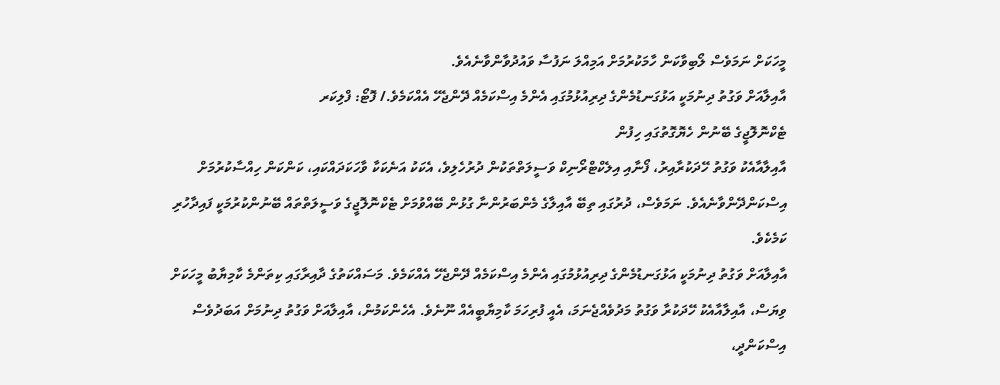މީހަކަށް ނަމަވެސް ލޯބިވާކަން ހާމަކުރުމަށް އަމިއްލަ ނަފުސާ ވައުދުވާންވާނެއެވެ.
އާއިލާއަށް ވަގުތު ދިނުމަކީ އަޅުގަނޑުމެންގެ ދިރިއުޅުމުގައި އެންމެ އިސްކަމެއް ދޭންޖެހޭ އެއްކަމެވެ./ ފޮޓޯ: ފްލިކަރ
ޓެކްނޮލޮޖީގެ ބޭނުން ހެޔޮގޮތުގައި ހިފުން
އާއިލާއާއެކު ވަގުތު ހޭދަކުރާއިރު، ފޯނާއި އިލެކްޓްރޯނިކް ވަސީލަތްތަކުން ދުރުހެލިވެ، އެކަކު އަނެކަކާ ވާހަކަދައްކައި، ކަންކަން ހިއްސާކުރުމަށް އިސްކަންދޭންވާނެއެވެ. ނަމަވެސް، ދުރުގައި ތިބޭ އާއިލާގެ މެންބަރުންނާ ގުޅުން ބޭއްވުމަށް ޓެކްނޮލޮޖީގެ ވަސީލަތްތައް ބޭނުންކުރުމަކީ ފައިދާހުރި ކަމެކެވެ.
އާއިލާއަށް ވަގުތު ދިނުމަކީ އަޅުގަނޑުމެންގެ ދިރިއުޅުމުގައި އެންމެ އިސްކަމެއް ދޭންޖެހޭ އެއްކަމެވެ. މަސައްކަތުގެ ދާއިރާގައި ކިތަންމެ ކާމިޔާބު މީހަކަށް ވިޔަސް، އާއިލާއާއެކު ހޭދަކުރާ ވަގުތު މަދުވެއްޖެނަމަ، އެއީ ފުރިހަމަ ކާމިޔާބީއެއް ނޫނެވެ. އެހެންކަމުން، އާއިލާއަށް ވަގުތު ދިނުމަށް އަބަދުވެސް އިސްކަންދީ،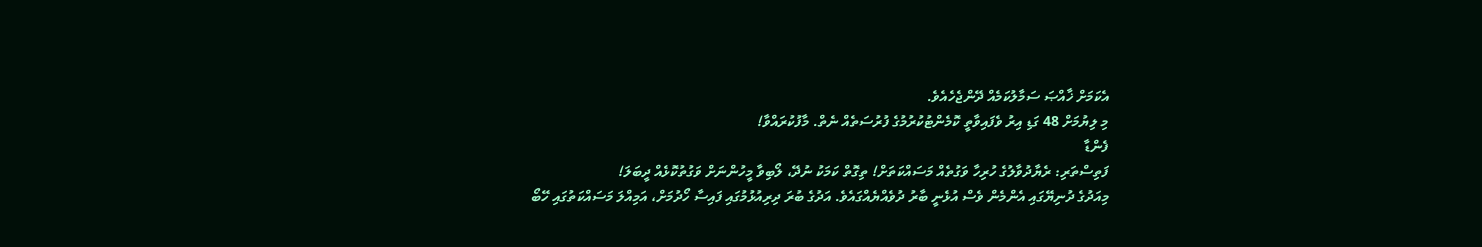އެކަމަށް ޚާއްޞަ ސަމާލުކަމެއް ދޭންޖެހެއެވެ.
މި ލިޔުމަށް 48 ގަޑި އިރު ވެފައިވާތީ ކޮމެންޓުކުރުމުގެ ފުރުސަތެއް ނެތް. މާފުކުރައްވާ!
ފެންޑާ
ފަތިސްތަރި: ރެޔާދުވާލުގެ ހުރިހާ ވަގުތެއް މަސައްކަތަށް! ތިގޮތް ކަމަކު ނުދޭ، ލޯބިވާ މީހުންނަށް ވަގުތުކޮޅެއް ދީބަލަ!
މިއަދުގެ ދުނިޔޭގައި އެންމެން ވެސް އުޅެނީ ބާރު ދުވެއްޔެއްގައެވެ. އަދުގެ ބުރަ ދިރިއުޅުމުގައި ފައިސާ ހޯދުމަށް، އަމިއްލަ މަސައްކަތުގައި ހޭބޯ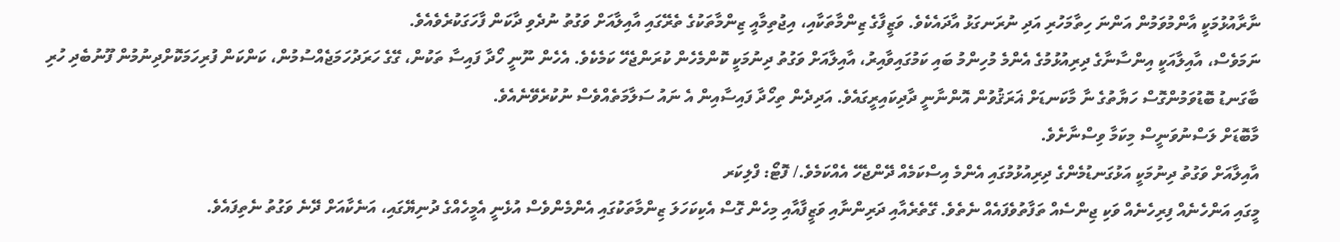ނާރާއުޅުމަކީ އާންމުވަމުން އަންނަ ހިތާމަހުރި އަދި ނުރަނގަޅު އާދައެކެވެ. ވަޒީފާގެ ޒިންމާތަކާއި، އިޖުތިމާއީ ޒިންމާތަކުގެ ތެރޭގައި އާއިލާއަށް ވަގުތު ނުދެވި ދާކަން ފާހަގަކުރެވެއެވެ.
ނަމަވެސް، އާއިލާއަކީ އިންސާނާގެ ދިރިއުޅުމުގެ އެންމެ މުހިންމު ބައި ކަމުގައިވާއިރު، އާއިލާއަށް ވަގުތު ދިނުމަކީ ކޮންމެހެން ކުރަންޖެހޭ ކަމެކެވެ. އެހެން ނޫނީ ހޯދާ ފައިސާ ތަކުން، ގޭގެ ހަރަދުހަމަޖެއްސުމުން، ކަންކަން ފުރިހަމަކޮށްދިނުމުން ފޫނުބެދި ހުރި ބާގަނޑު ބޮޑުވަމުންގޮސް ހަޔާތުގެ ނާ މާކަނޑަށް ޣަރަޤުވުން އޮންނާނީ ދާދިކައިރީގައެވެ. އަދިދެން ތިހޯދާ ފައިސާއިން އެ ނައު ސަލާމަތެއްވެސް ނުކުރެވޭނެއެވެ.
މާބޮޑަށް ލަސްނުވަނީސް މިކަމާ ވިސްނާށެވެ.
އާއިލާއަށް ވަގުތު ދިނުމަކީ އަޅުގަނޑުމެންގެ ދިރިއުޅުމުގައި އެންމެ އިސްކަމެއް ދޭންޖެހޭ އެއްކަމެވެ./ ފޮޓޯ: ފްލިކަރ
މީގައި އަންހެނެއް ފިރިހެނެއް ވަކި ޖިންސެއް ތަފާތުވެފައެއް ނެތެވެ. ގޭތެރެއާއި ދަރިންނާއި ވަޒީފާއާއި މިހެން ގޮސް އެކިކަހަލަ ޒިންމާތަކުގައި އެންމެންވެސް އުޅެނީ އެމީހެއްގެ ދުނިޔޭގައި، އަނެކާއަށް ދޭނެ ވަގުތު ނެތިފައެވެ.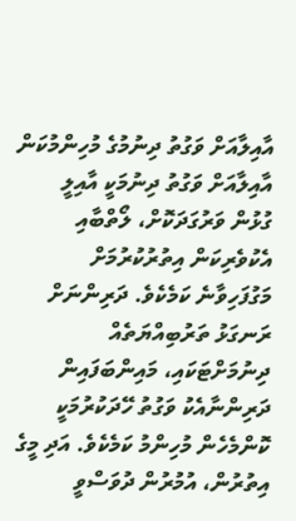އާއިލާއަށް ވަގުތު ދިނުމުގެ މުހިންމުކަން
އާއިލާއަށް ވަގުތު ދިނުމަކީ އާއިލީ ގުޅުން ވަރުގަދަކޮށް، ލޯތްބާއި އެކުވެރިކަން އިތުރުކުރުމަށް މަގުފަހިވާނެ ކަމެކެވެ. ދަރިންނަށް ރަނގަޅު ތަރުބިއްޔަތެއް ދިނުމަށްޓަކައި، މައިންބަފައިން ދަރިންނާއެކު ވަގުތު ހޭދަކުރުމަކީ ކޮންމެހެން މުހިންމު ކަމެކެވެ. އަދި މީގެ އިތުރުން، އުމުރުން ދުވަސްވީ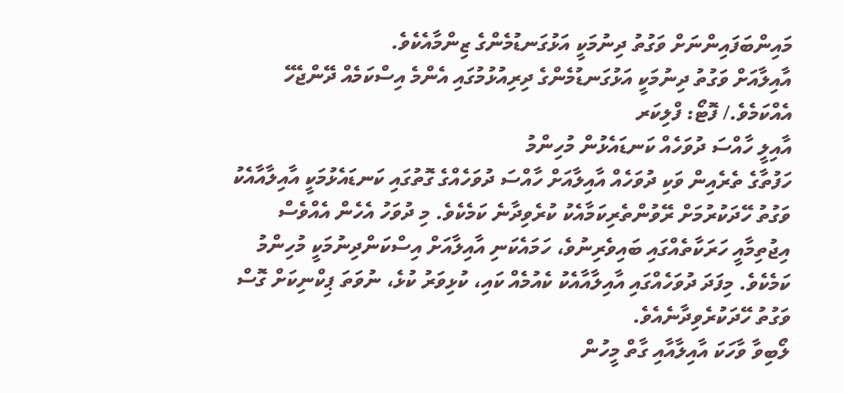މައިންބަފައިންނަށް ވަގުތު ދިނުމަކީ އަޅުގަނޑުމެންގެ ޒިންމާއެކެވެ.
އާއިލާއަށް ވަގުތު ދިނުމަކީ އަޅުގަނޑުމެންގެ ދިރިއުޅުމުގައި އެންމެ އިސްކަމެއް ދޭންޖެހޭ އެއްކަމެވެ./ ފޮޓޯ: ފްލިކަރ
އާއިލީ ހާއްސަ ދުވަހެއް ކަނޑައެޅުން މުހިންމު
ހަފުތާގެ ތެރެއިން ވަކި ދުވަހެއް އާއިލާއަށް ހާއްސަ ދުވަހެއްގެ ގޮތުގައި ކަނޑައެޅުމަކީ އާއިލާއާއެކު ވަގުތު ހޭދަކުރުމަށް ރޭވުންތެރިކަމާއެކު ކުރެވިދާނެ ކަމެކެވެ. މި ދުވަހު އެހެން އެއްވެސް އިޖުތިމާއީ ހަރަކާތެއްގައި ބައިވެރިނުވެ، ހަމައެކަނި އާއިލާއަށް އިސްކަންދިނުމަކީ މުހިންމު ކަމެކެވެ. މިފަދަ ދުވަހެއްގައި އާއިލާއާއެކު ކެއުމެއް ކައި، ކުޅިވަރު ކުޅެ، ނުވަތަ ޕިކްނިކަށް ގޮސް ވަގުތު ހޭދަކުރެވިދާނެއެވެ.
ލޯބިވާ ވާހަކަ އާއިލާއާއި ގާތް މީހުން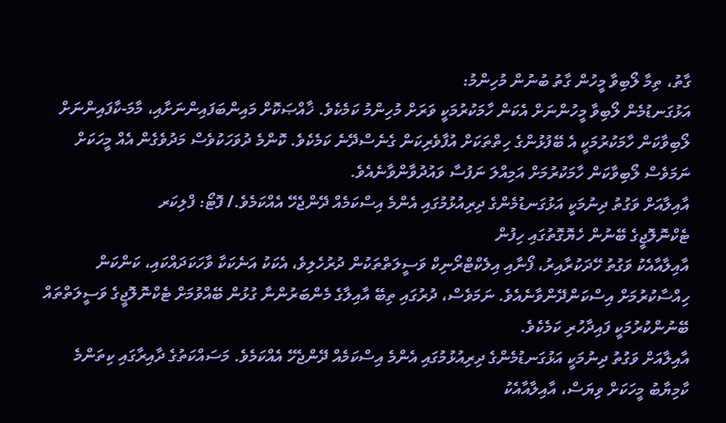ގާތު، ތިމާ ލޯބިވާ މީހުން ގާތު ބުނުން މުހިންމު:
އަޅުގަނޑުމެން ލޯބިވާ މީހުންނަށް އެކަން ހާމަކުރުމަކީ ވަރަށް މުހިންމު ކަމެކެވެ. ޚާއްޞަކޮށް މައިންބަފައިންނަށާއި، މާމަ-ކާފައިންނަށް ލޯބިވާކަން ހާމަކުރުމަކީ އެ ބޭފުޅުންގެ ހިތްތަކަށް އުފާވެރިކަން ގެނެސްދޭނެ ކަމެކެވެ. ކޮންމެ ދުވަހަކުވެސް މަދުވެގެން އެއް މީހަކަށް ނަމަވެސް ލޯބިވާކަން ހާމަކުރުމަށް އަމިއްލަ ނަފުސާ ވައުދުވާންވާނެއެވެ.
އާއިލާއަށް ވަގުތު ދިނުމަކީ އަޅުގަނޑުމެންގެ ދިރިއުޅުމުގައި އެންމެ އިސްކަމެއް ދޭންޖެހޭ އެއްކަމެވެ./ ފޮޓޯ: ފްލިކަރ
ޓެކްނޮލޮޖީގެ ބޭނުން ހެޔޮގޮތުގައި ހިފުން
އާއިލާއާއެކު ވަގުތު ހޭދަކުރާއިރު، ފޯނާއި އިލެކްޓްރޯނިކް ވަސީލަތްތަކުން ދުރުހެލިވެ، އެކަކު އަނެކަކާ ވާހަކަދައްކައި، ކަންކަން ހިއްސާކުރުމަށް އިސްކަންދޭންވާނެއެވެ. ނަމަވެސް، ދުރުގައި ތިބޭ އާއިލާގެ މެންބަރުންނާ ގުޅުން ބޭއްވުމަށް ޓެކްނޮލޮޖީގެ ވަސީލަތްތައް ބޭނުންކުރުމަކީ ފައިދާހުރި ކަމެކެވެ.
އާއިލާއަށް ވަގުތު ދިނުމަކީ އަޅުގަނޑުމެންގެ ދިރިއުޅުމުގައި އެންމެ އިސްކަމެއް ދޭންޖެހޭ އެއްކަމެވެ. މަސައްކަތުގެ ދާއިރާގައި ކިތަންމެ ކާމިޔާބު މީހަކަށް ވިޔަސް، އާއިލާއާއެކު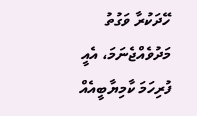ހޭދަކުރާ ވަގުތު މަދުވެއްޖެނަމަ، އެއީ ފުރިހަމަ ކާމިޔާބީއެއް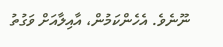ނޫނެވެ. އެހެންކަމުން، އާއިލާއަށް ވަގުތު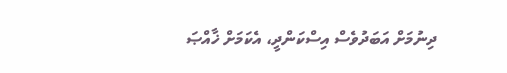ދިނުމަށް އަބަދުވެސް އިސްކަންދީ، އެކަމަށް ޚާއްޞަ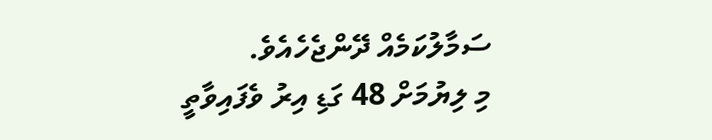ސަމާލުކަމެއް ދޭންޖެހެއެވެ.
މި ލިޔުމަށް 48 ގަޑި އިރު ވެފައިވާތީ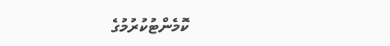ކޮމެންޓުކުރުމުގެ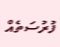ފުރުސަތެއް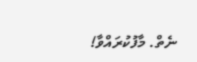ނެތް. މާފުކުރައްވާ!